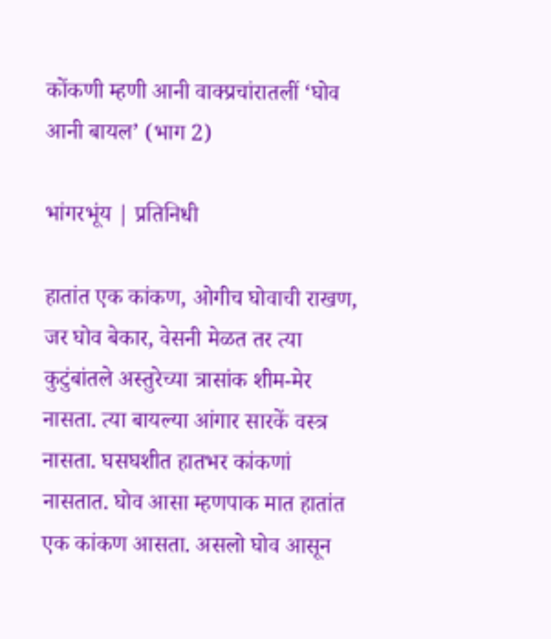कोंकणी म्हणी आनी वाक्प्रचांरातलीं ‘घोव आनी बायल’ (भाग 2)

भांगरभूंय | प्रतिनिधी

हातांत एक कांकण, ओगीच घोवाची राखण, जर घोव बेकार, वेसनी मेळत तर त्या कुटुंबांतले अस्तुरेच्या त्रासांक शीम-मेर नासता. त्या बायल्या आंगार सारकें वस्त्र नासता. घसघशीत हातभर कांकणां नासतात. घोव आसा म्हणपाक मात हातांत एक कांकण आसता. असलो घोव आसून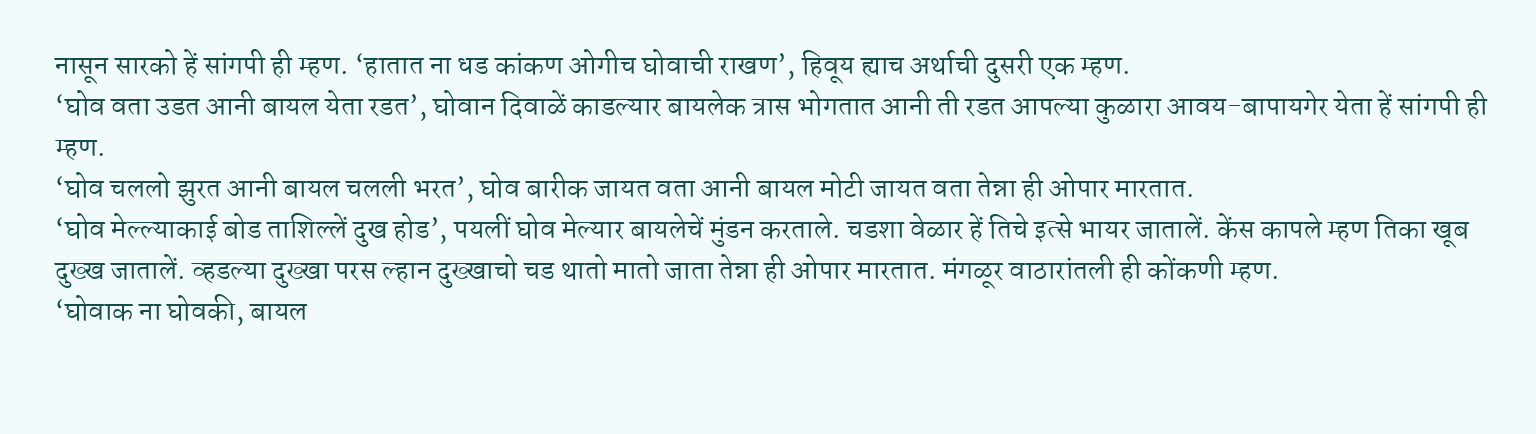नासून सारको हें सांगपी ही म्हण. ‘हातात ना धड कांकण ओगीच घोवाची राखण’, हिवूय ह्याच अर्थाची दुसरी एक म्हण.
‘घोव वता उडत आनी बायल येता रडत’, घोवान दिवाळें काडल्यार बायलेक त्रास भोगतात आनी ती रडत आपल्या कुळारा आवय-बापायगेर येता हें सांगपी ही म्हण.
‘घोव चललो झुरत आनी बायल चलली भरत’, घोव बारीक जायत वता आनी बायल मोटी जायत वता तेन्ना ही ओपार मारतात.
‘घोव मेल्ल्याकाई बोड ताशिल्लें दुख होड’, पयलीं घोव मेल्यार बायलेचें मुंडन करताले. चडशा वेळार हें तिचे इत्से भायर जातालें. केंस कापले म्हण तिका खूब दुख्ख जातालें. व्हडल्या दुख्खा परस ल्हान दुख्खाचो चड थातो मातो जाता तेन्ना ही ओपार मारतात. मंगळूर वाठारांतली ही कोंकणी म्हण.
‘घोवाक ना घोवकी, बायल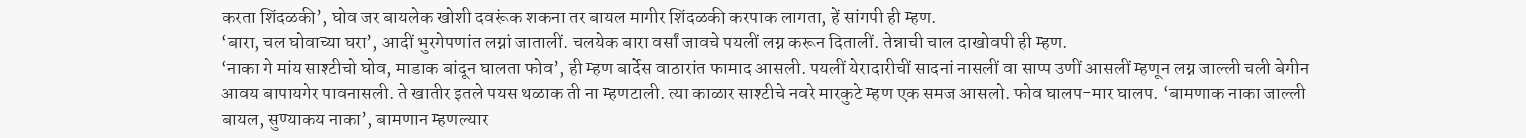करता शिंदळकी’, घोव जर बायलेक खोशी दवरूंक शकना तर बायल मागीर शिंदळकी करपाक लागता, हें सांगपी ही म्हण.
‘बारा, चल घोवाच्या घरा’, आदीं भुरगेपणांत लग्नां जातालीं. चलयेक बारा वर्सां जावचे पयलीं लग्न करून दितालीं. तेन्नाची चाल दाखोवपी ही म्हण.
‘नाका गे मांय साश्टीचो घोव, माडाक बांदून घालता फोव’, ही म्हण बार्देस वाठारांत फामाद आसली. पयलीं येरादारीचीं सादनां नासलीं वा साप्प उणीं आसलीं म्हणून लग्न जाल्ली चली बेगीन आवय बापायगेर पावनासली. ते खातीर इतले पयस थळाक ती ना म्हणटाली. त्या काळार साश्टीचे नवरे मारकुटे म्हण एक समज आसलो. फोव घालप-मार घालप. ‘बामणाक नाका जाल्ली बायल, सुण्याकय नाका’, बामणान म्हणल्यार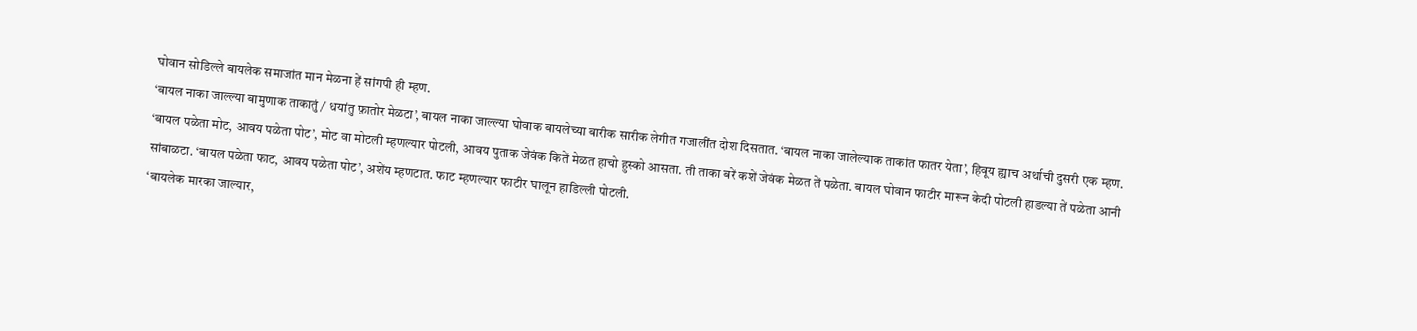घोवान सोडिल्ले बायलेक समाजांत मान मेळना हें सांगपी ही म्हण.
‘बायल नाका जाल्ल्या बामुणाक ताकातुं / धयांतु फ़ातोर मेळटा’, बायल नाका जाल्ल्या घोवाक बायलेच्या बारीक सारीक लेगीत गजालींत दोश दिसतात. ‘बायल नाका जालेल्याक ताकांत फातर येता’, हिवूय ह्याच अर्थाची दुसरी एक म्हण.
‘बायल पळेता मोट, आवय पळेता पोट’, मोट वा मोटली म्हणल्यार पोटली, आवय पुताक जेवंक कितें मेळत हाचो हुस्को आसता. ती ताका बरें कशें जेवंक मेळत तें पळेता. बायल घोवान फाटीर मारून केदी पोटली हाडल्या तें पळेता आनी सांबाळटा. ‘बायल पळेता फाट, आवय पळेता पोट’, अशेंय म्हणटात. फाट म्हणल्यार फाटीर घालून हाडिल्ली पोटली.
‘बायलेक मारका जाल्यार,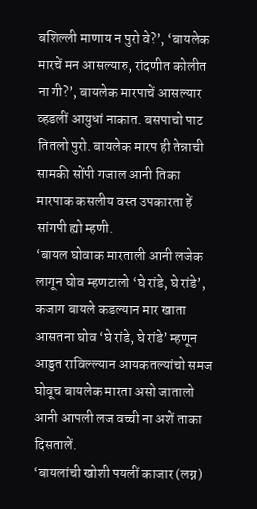बशिल्ली माणाय न पुरो वे?’, ‘बायलेक मारचें मन आसल्यारु, रांदणीत कोलीत ना गी?’, बायलेक मारपाचें आसल्यार व्हडलीं आयुधां नाकात. बसपाचो पाट तितलो पुरो. बायलेक मारप ही तेन्नाची सामकी सोंपी गजाल आनी तिका मारपाक कसलीय वस्त उपकारता हें सांगपी ह्यो म्हणी.
‘बायल घोवाक मारताली आनी लजेक लागून घोव म्हणटालो ‘घे रांडे, घे रांडे’, कजाग बायले कडल्यान मार खाता आसतना घोव ‘घे रांडे, घे रांडे’ म्हणून आड्डत राविल्ल्यान आयकतल्यांचो समज घोवूच बायलेक मारता असो जातालो आनी आपली लज वच्ची ना अशें ताका दिसतालें.
‘बायलांची खोशी पयलीं काजार (लग्न)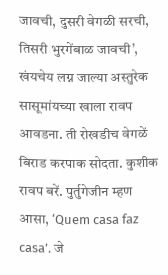जावची, दुसरी वेगळी सरची, तिसरी भुरगेंबाळ जावची’, खंयचेय लग्न जाल्या अस्तुरेक सासूमांयच्या खाला रावप आवडना. ती रोखडीच वेगळें बिराड करपाक सोदता. कुशीक रावप बरें. पुर्तुगेजीन म्हण आसा, ‘Quem casa faz casa’. जे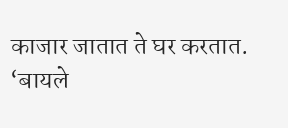काजार जातात ते घर करतात.
‘बायले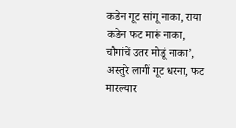कडेन गूट सांगू नाका, राया कडेन फट मारूं नाका, चौगांचें उतर मोडूं नाका’, अस्तुरे लागीं गूट धरना, फट मारल्यार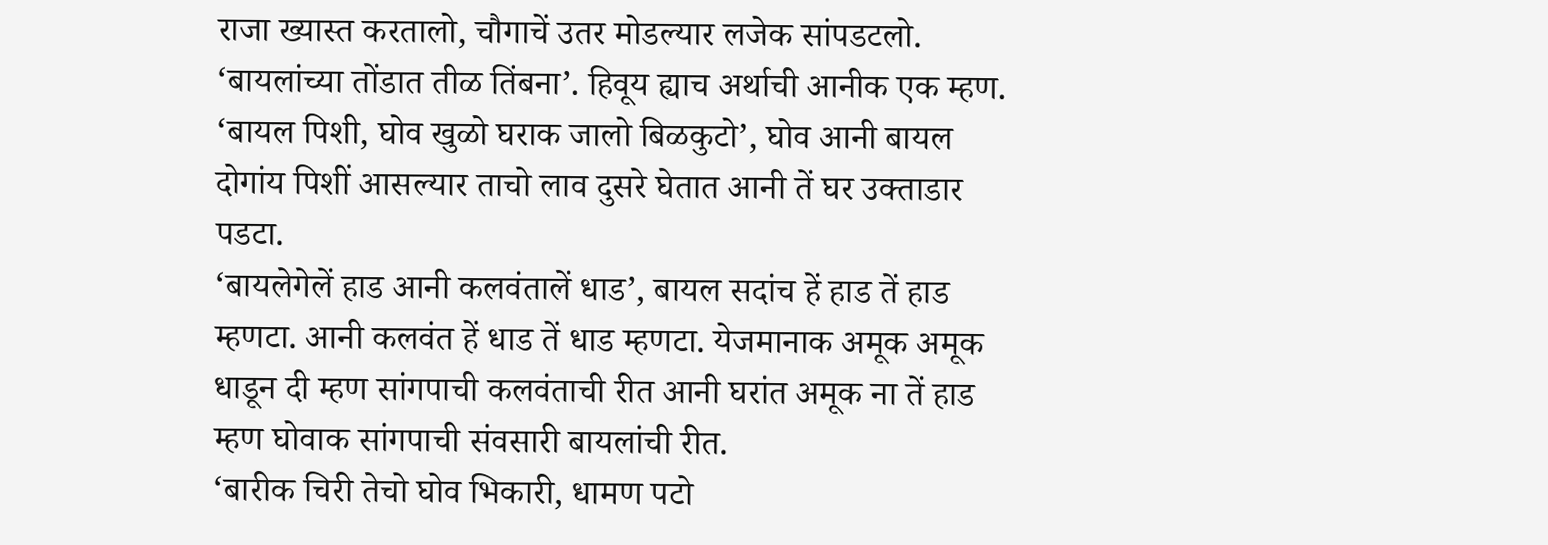राजा ख्यास्त करतालो, चौगाचें उतर मोडल्यार लजेक सांपडटलो. ‘बायलांच्या तोंडात तीळ तिंबना’. हिवूय ह्याच अर्थाची आनीक एक म्हण.
‘बायल पिशी, घोव खुळो घराक जालो बिळकुटो’, घोव आनी बायल दोगांय पिशीं आसल्यार ताचो लाव दुसरे घेतात आनी तें घर उक्ताडार पडटा.
‘बायलेगेलें हाड आनी कलवंतालें धाड’, बायल सदांच हें हाड तें हाड म्हणटा. आनी कलवंत हें धाड तें धाड म्हणटा. येजमानाक अमूक अमूक धाडून दी म्हण सांगपाची कलवंताची रीत आनी घरांत अमूक ना तें हाड म्हण घोवाक सांगपाची संवसारी बायलांची रीत.
‘बारीक चिरी तेचो घोव भिकारी, धामण पटो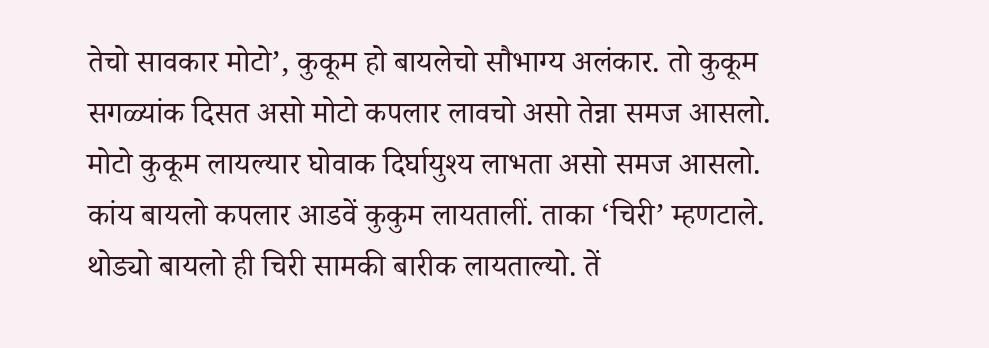तेचो सावकार मोटो’, कुकूम हो बायलेचो सौभाग्य अलंकार. तो कुकूम सगळ्यांक दिसत असो मोटो कपलार लावचो असो तेन्ना समज आसलो. मोटो कुकूम लायल्यार घोवाक दिर्घायुश्य लाभता असो समज आसलो. कांय बायलो कपलार आडवें कुकुम लायतालीं. ताका ‘चिरी’ म्हणटाले. थोड्यो बायलो ही चिरी सामकी बारीक लायताल्यो. तें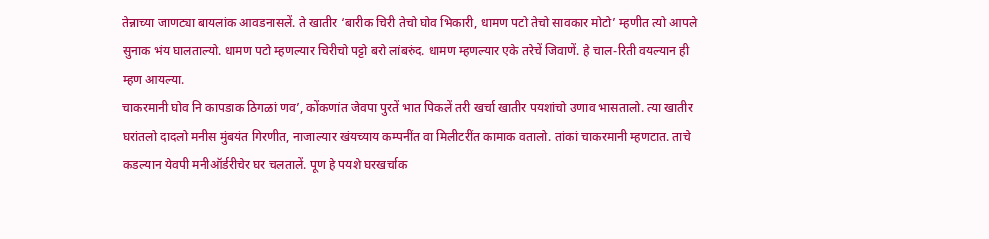तेन्नाच्या जाणट्या बायलांक आवडनासलें. ते खातीर ‘बारीक चिरी तेचो घोव भिकारी, धामण पटो तेचो सावकार मोटो’ म्हणीत त्यो आपले सुनाक भंय घालताल्यो. धामण पटो म्हणल्यार चिरीचो पट्टो बरो लांबरुंद. धामण म्हणल्यार एके तरेचें जिवाणें. हे चाल-रिती वयल्यान ही म्हण आयल्या.
चाकरमानी घोव नि कापडाक ठिगळां णव’, कोंकणांत जेवपा पुरतें भात पिकलें तरी खर्चा खातीर पयशांचो उणाव भासतालो. त्या खातीर घरांतलो दादलो मनीस मुंबयंत गिरणीत, नाजाल्यार खंयच्याय कम्पनींत वा मिलीटरींत कामाक वतालो. तांकां चाकरमानी म्हणटात. ताचे कडल्यान येवपी मनीऑर्डरीचेर घर चलतालें. पूण हे पयशे घरखर्चाक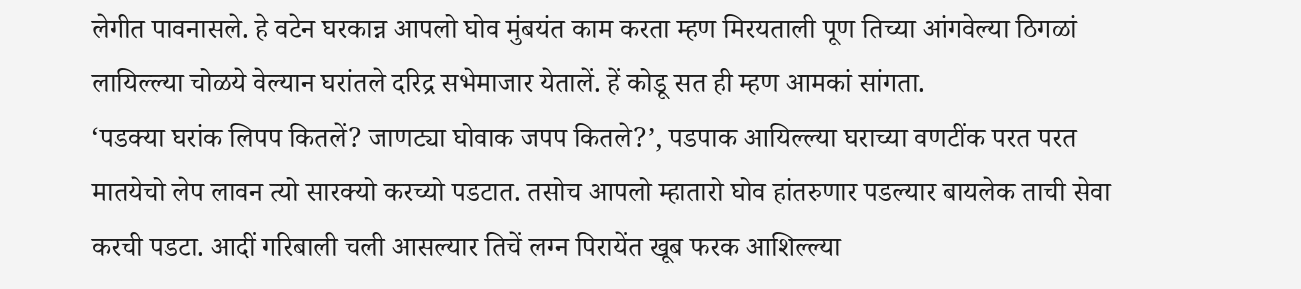लेगीत पावनासले. हे वटेन घरकान्न आपलो घोव मुंबयंत काम करता म्हण मिरयताली पूण तिच्या आंगवेल्या ठिगळां लायिल्ल्या चोळये वेल्यान घरांतले दरिद्र सभेमाजार येतालें. हें कोडू सत ही म्हण आमकां सांगता.
‘पडक्या घरांक लिपप कितलें? जाणट्या घोवाक जपप कितले?’, पडपाक आयिल्ल्या घराच्या वणटींक परत परत मातयेचो लेप लावन त्यो सारक्यो करच्यो पडटात. तसोच आपलो म्हातारो घोव हांतरुणार पडल्यार बायलेक ताची सेवा करची पडटा. आदीं गरिबाली चली आसल्यार तिचें लग्न पिरायेंत खूब फरक आशिल्ल्या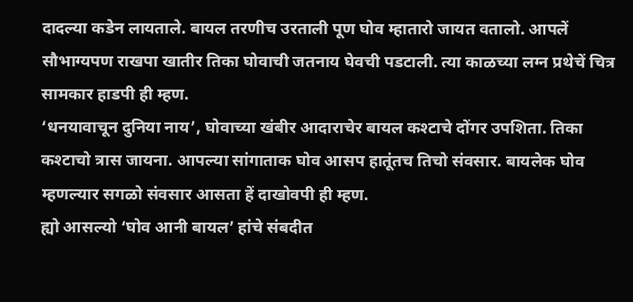दादल्या कडेन लायताले. बायल तरणीच उरताली पूण घोव म्हातारो जायत वतालो. आपलें सौभाग्यपण राखपा खातीर तिका घोवाची जतनाय घेवची पडटाली. त्या काळच्या लग्न प्रथेचें चित्र सामकार हाडपी ही म्हण.
‘धनयावाचून दुनिया नाय’, घोवाच्या खंबीर आदाराचेर बायल कश्टाचे दोंगर उपशिता. तिका कश्टाचो त्रास जायना. आपल्या सांगाताक घोव आसप हातूंतच तिचो संवसार. बायलेक घोव म्हणल्यार सगळो संवसार आसता हें दाखोवपी ही म्हण.
ह्यो आसल्यो ‘घोव आनी बायल’ हांचे संबदीत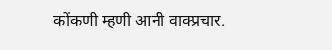कोंकणी म्हणी आनी वाक्प्रचार.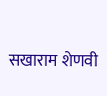सखाराम शेणवी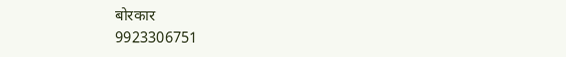बोरकार
9923306751